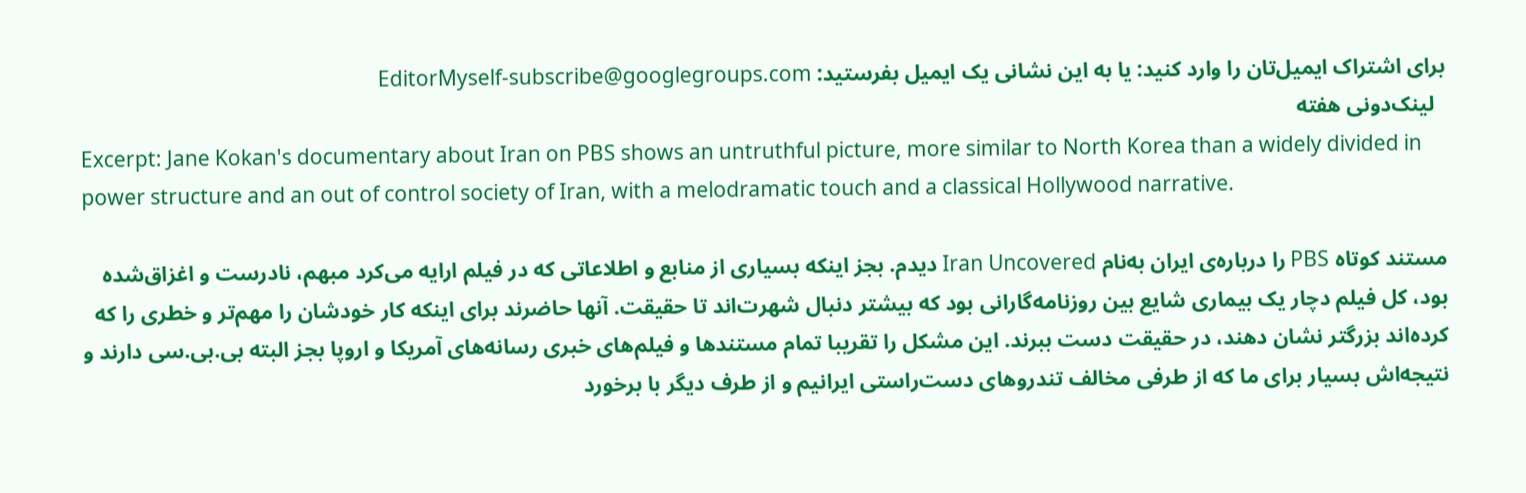برای اشتراک ایمیل‌تان را وارد کنید: یا به این نشانی یک ایمیل بفرستید: EditorMyself-subscribe@googlegroups.com
  لينک‌دونی هفته
Excerpt: Jane Kokan's documentary about Iran on PBS shows an untruthful picture, more similar to North Korea than a widely divided in power structure and an out of control society of Iran, with a melodramatic touch and a classical Hollywood narrative.

مستند کوتاه PBS را درباره‌ی ايران به‌نام Iran Uncovered ديدم. بجز اينکه بسياری از منابع و اطلاعاتی که در فيلم ارایه می‌کرد مبهم، نادرست و اغزاق‌شده بود، کل فيلم دچار يک بيماری شايع بين روزنامه‌گارانی بود که بيشتر دنبال شهرت‌اند تا حقيقت. آنها حاضرند برای اينکه کار خودشان را مهم‌تر و خطری را که کرده‌اند بزرگتر نشان دهند، در حقيقت دست ببرند. اين مشکل را تقريبا تمام مستندها و فيلم‌های خبری رسانه‌های آمريکا و اروپا بجز البته بی.بی.سی دارند و نتيجه‌اش بسيار برای ما که از طرفی مخالف تندروهای دست‌راستی ايرانيم و از طرف ديگر با برخورد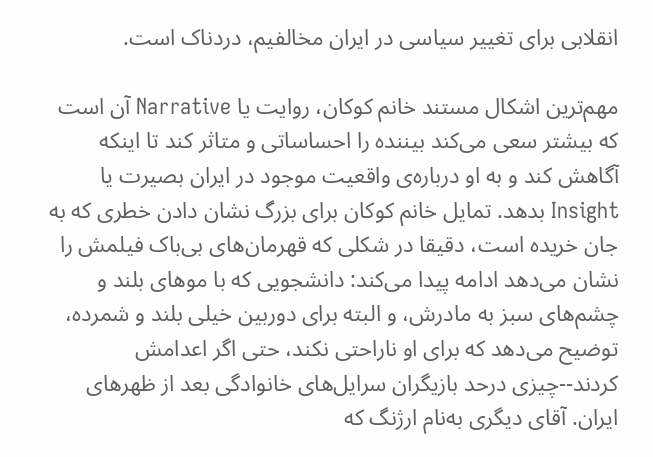انقلابی برای تغيير سياسی در ايران مخالفيم، دردناک است.

مهم‌ترين اشکال مستند خانم کوکان، روايت يا Narrative آن است که بيشتر سعی می‌کند بيننده را احساساتی و متاثر کند تا اينکه آگاهش کند و به او درباره‌ی واقعيت موجود در ايران بصيرت يا Insight بدهد. تمايل خانم کوکان برای بزرگ نشان دادن خطری که به جان خريده است، دقيقا در شکلی که قهرمان‌های بی‌باک فيلمش را نشان می‌دهد ادامه پيدا می‌کند: دانشجويی که با موهای بلند و چشم‌های سبز به مادرش، و البته برای دوربين خيلی بلند و شمرده، توضيح می‌دهد که برای او ناراحتی نکند، حتی اگر اعدامش کردند--چيزی درحد بازيگران سرايل‌های خانوادگی بعد از ظهرهای ايران. آقای ديگری به‌نام ارژنگ که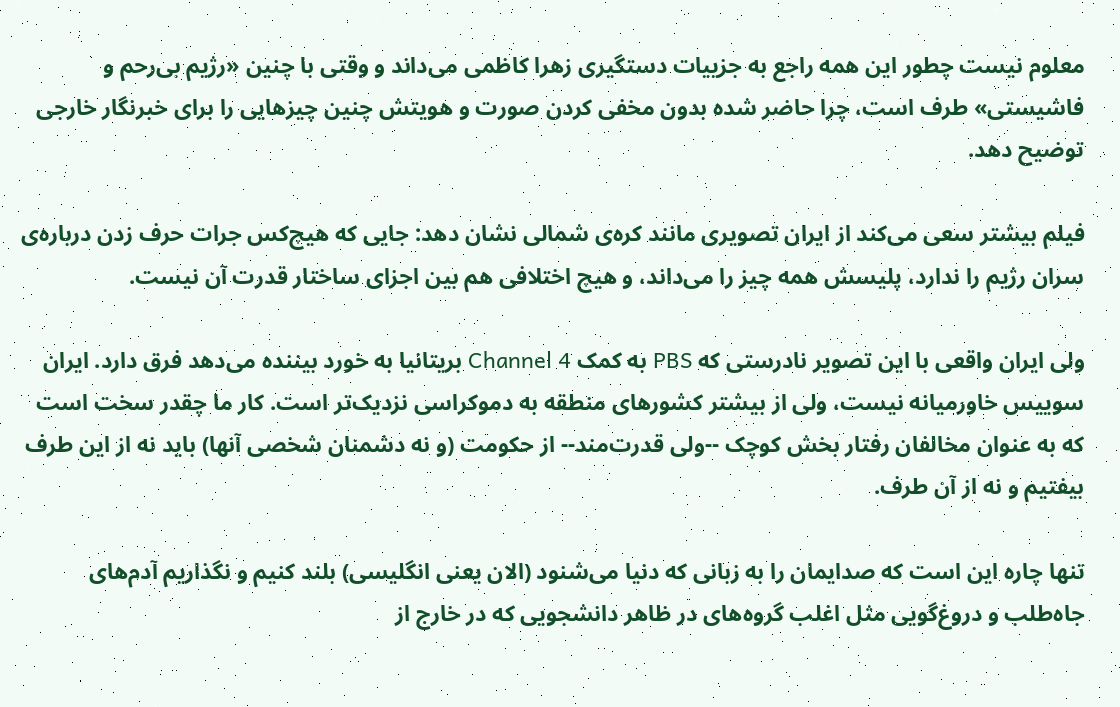معلوم نيست چطور اين همه راجع به جزييات دستگيری زهرا کاظمی می‌داند و وقتی با چنين «رژيم بی‌رحم و فاشيستی» طرف است، چرا حاضر شده بدون مخفی کردن صورت و هويتش چنين چيزهايی را برای خبرنگار خارجی توضيح دهد.

فيلم بيشتر سعی می‌کند از ايران تصويری مانند کره‌ی شمالی نشان دهد: جايی که هيچ‌کس جرات حرف زدن درباره‌ی سران رژيم را ندارد، پليسش همه چيز را می‌داند، و هيچ اختلافی هم بين اجزای ساختار قدرت آن نيست.

ولی ايران واقعی با اين تصوير نادرستی که PBS به کمک Channel 4 بريتانيا به خورد بيننده می‌دهد فرق دارد. ايران سوييس خاورميانه نيست، ولی از بيشتر کشورهای منطقه به دموکراسی نزديک‌تر است. کار ما چقدر سخت است که به عنوان مخالفان رفتار بخش کوچک --ولی قدرت‌مند-- از حکومت (و نه دشمنان شخصی آنها) بايد نه از اين طرف بيفتيم و نه از آن طرف.

تنها چاره اين است که صدايمان را به زبانی که دنيا می‌شنود (الان يعنی انگليسی) بلند کنيم و نگذاريم آدم‌های جاه‌طلب و دروغ‌گويی مثل اغلب گروه‌های در ظاهر دانشجويی که در خارج از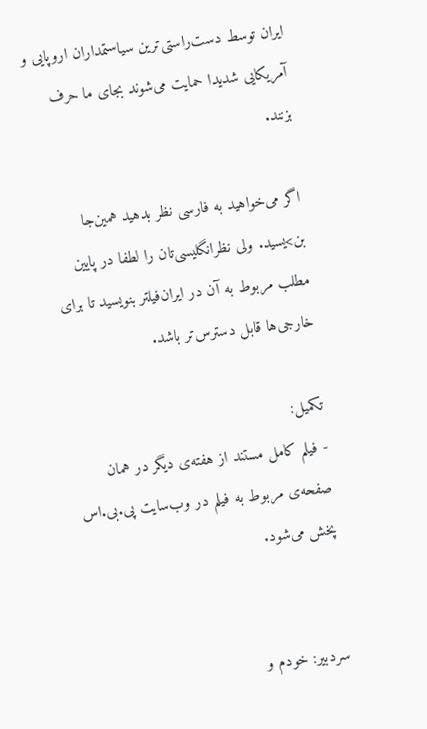ايران توسط دست‌راستی‌ترين سياستمداران اروپايی و آمريکايی شديدا حمايت می‌شوند بجای ما حرف بزنند.

اگر می‌خواهيد به فارسی نظر بدهيد همين‌جا بن>یسيد. ولی نظر‌انگليسی‌تان را لطفا در پايين مطلب مربوط به آن در ايران‌فيلتر بنويسيد تا برای خارجی‌ها قابل دسترس‌تر باشد.

تکميل:
- فيلم کامل مستند از هفته‌ی ديگر در همان صفحه‌ی مربوط به فيلم در وب‌سايت پی.بی.اس پخش می‌شود.


سردبیر: خودم و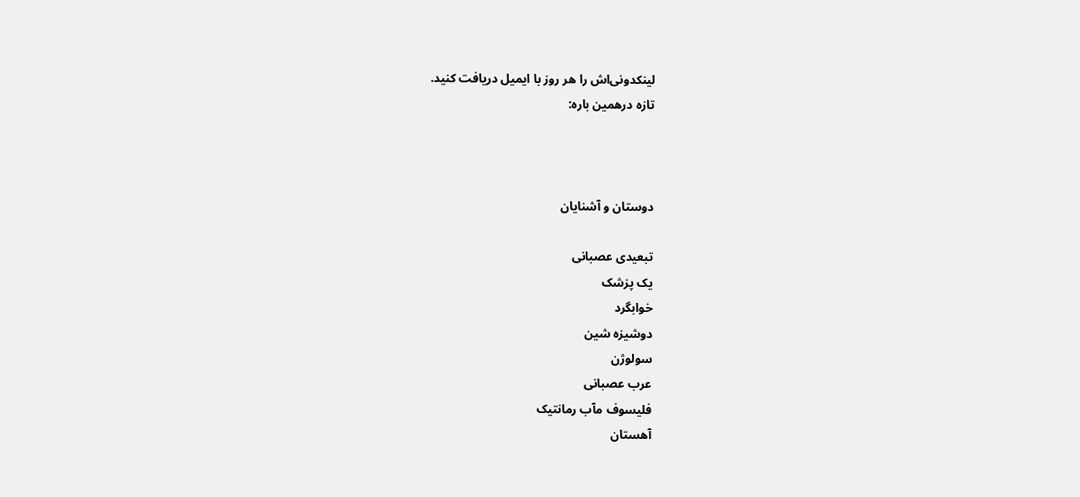لینکدونی‌اش را هر روز با ایمیل دریافت کنید.
تازه درهمين باره:



دوستان و آشنايان

تبعیدی عصبانی
یک پزشک
خوابگرد
دوشیزه شین
سولوژن
عرب عصبانی
فلیسوف مآب رمانتیک
آهستان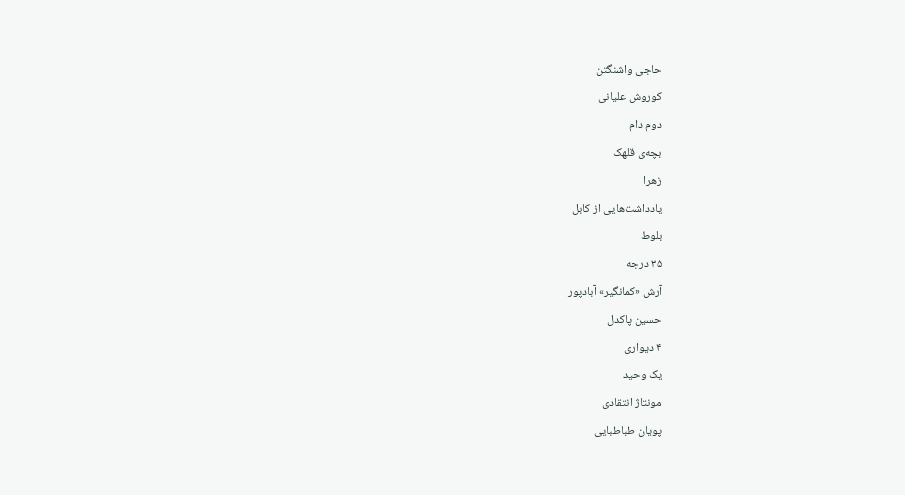حاجی واشنگتن
کوروش علیانی
دوم دام
بچه‌ی قلهک
زهرا
یادداشت‌هایی از کابل
بلوط
۳۵ درجه
آرش «کمانگیر» آبادپور
حسین پاکدل
۴ دیواری
یک وحید
مونتاژ انتقادی
پویان طباطبایی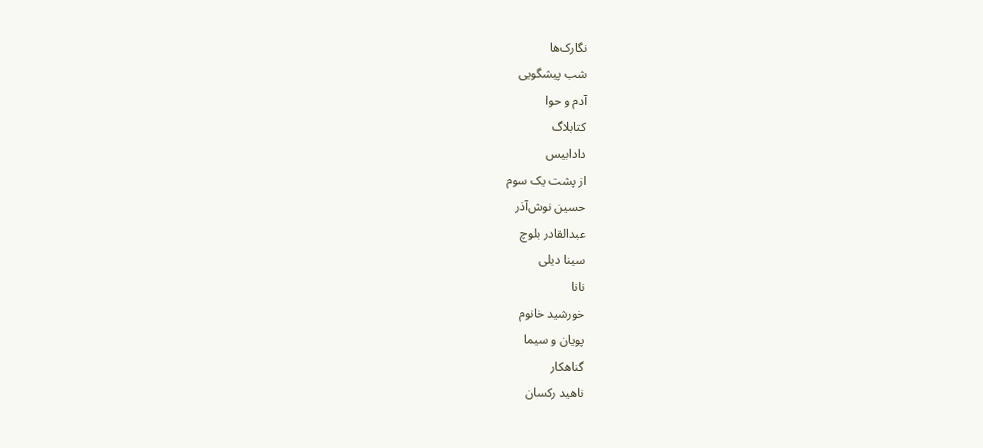نگارک‌ها
شب پیشگویی
آدم و حوا
کتابلاگ
دادابیس
از پشت یک سوم
حسین نوش‌آذر
عبدالقادر بلوچ
سینا دیلی
نانا
خورشید خانوم
پویان و سیما
گناهکار
ناهید رکسان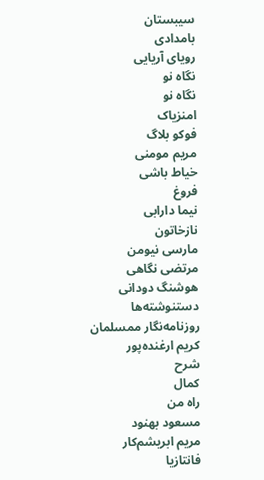سیبستان
بامدادی
رویای آريایی
نگاه نو
نگاه نو
امنزیاک
فوکو بلاگ
مریم مومنی
خیاط باشی
فروغ
نیما دارابی
نازخاتون
مارسی نیومن
مرتضی نگاهی
هوشنگ دودانی
دستنوشته‌ها
روزنامه‌نگار ممسلمان
کریم ارغنده‌پور
شرح
کمال
راه من
مسعود بهنود
مریم ابریشم‌کار
فانتازیا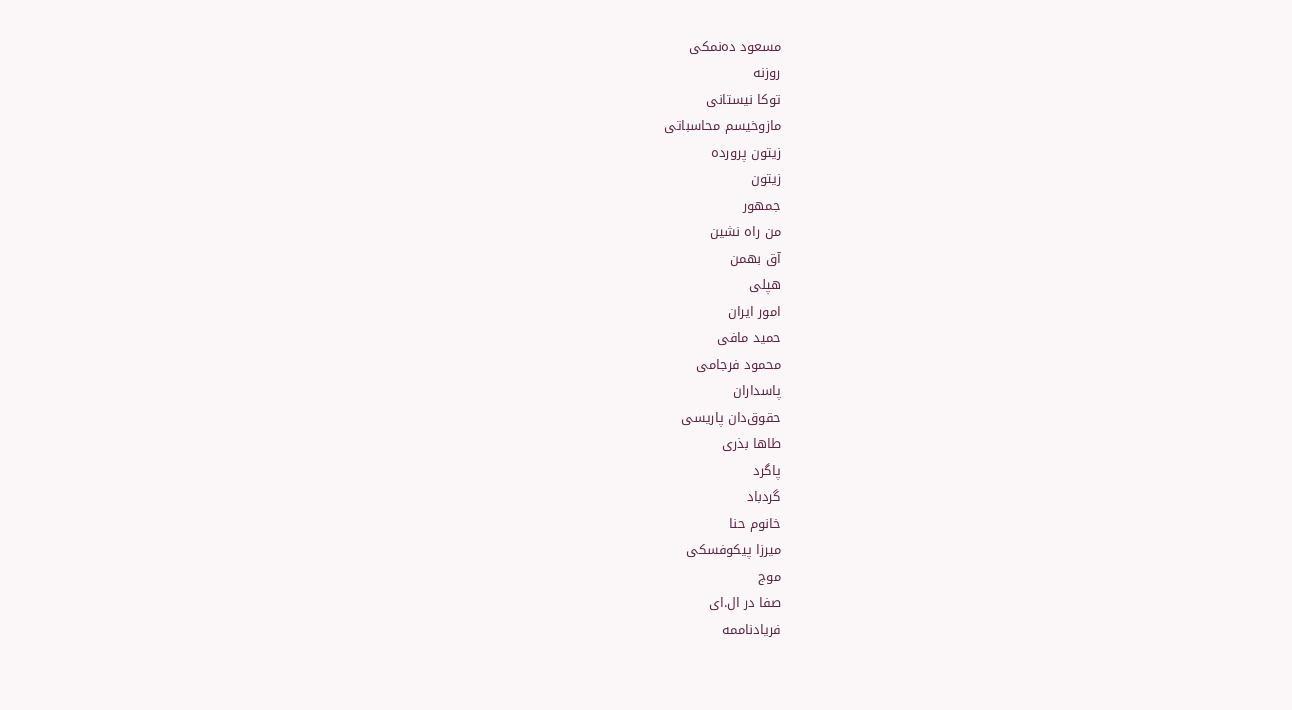مسعود ده‌نمکی
روزنه
توکا نیستانی
مازوخیسم محاسباتی
زیتون پرورده
زيتون
جمهور
من راه نشین
آق بهمن
هپلی
امور ایران
حمید مافی
محمود فرجامی
پاسداران
حقوق‌دان پاریسی
طاها بذری
پاگرد
گردباد
خانوم حنا
میرزا پیکوفسکی
موج
صفا در ال.ای
فریادناممه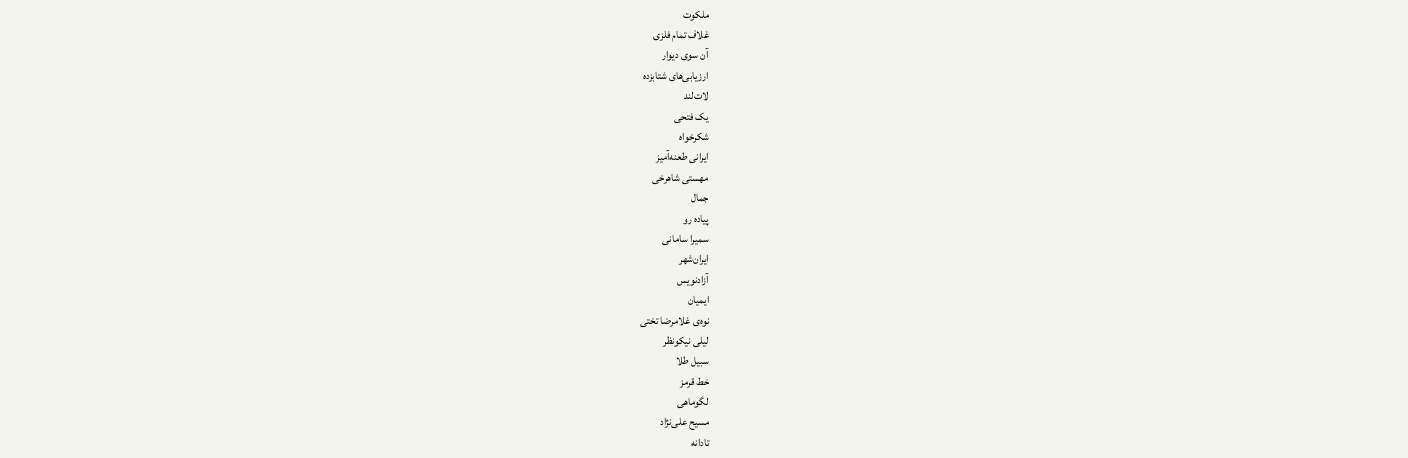ملکوت
غلاف تمام فلزی
آن سوی دیوار
ارزیابی‌های شتابزده
لات‌لند
یک فتحی
شکرخواه
ایرانی طعنه‌آمیز
مهستی شاهرخی
جمال
پیاده رو
سمیرا سامانی
ایران‌شهر
آزادنويس
ایمیان
نوه‌ی غلامرضا تختی
لیلی نیکونظر
سبیل طلا
خط قرمز
لگوماهی
مسیح علی‌نژاد
تادانه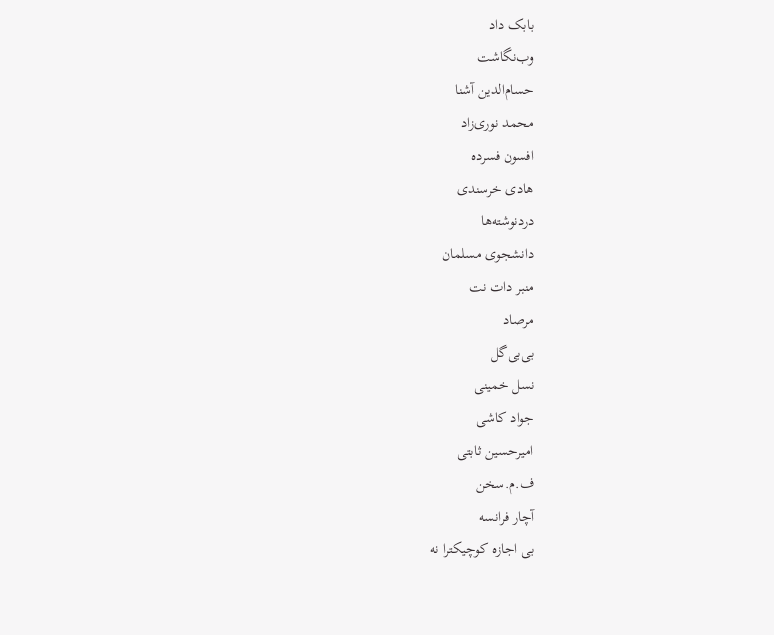بابک داد
وب‌نگاشت
حسام‌الدین آشنا
محمد نوری‌زاد
افسون فسرده
هادی خرسندی
دردنوشته‌ها
دانشجوی مسلمان
منبر دات نت
مرصاد
بی‌بی‌گل
نسل خمینی
جواد کاشی
امیرحسین ثابتی
ف.م.سخن
آچار فرانسه
بی اجازه کوچیکترا نه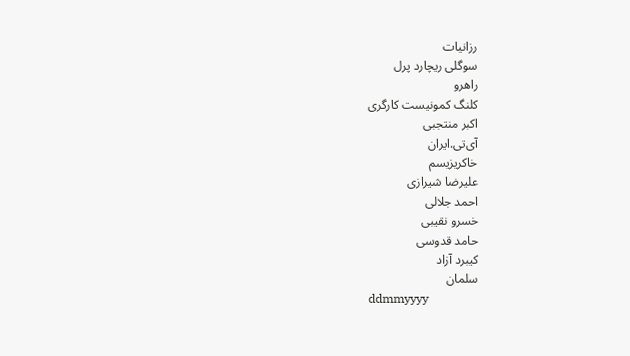رزانیات
سوگلی ریچارد پرل
راهرو
کلنگ کمونیست کارگری
اکبر منتجبی
آی‌تی.ايران
خاکریزیسم
علیرضا شیرازی
احمد جلالی
خسرو نقیبی
حامد قدوسی
کیبرد آزاد
سلمان
ddmmyyyy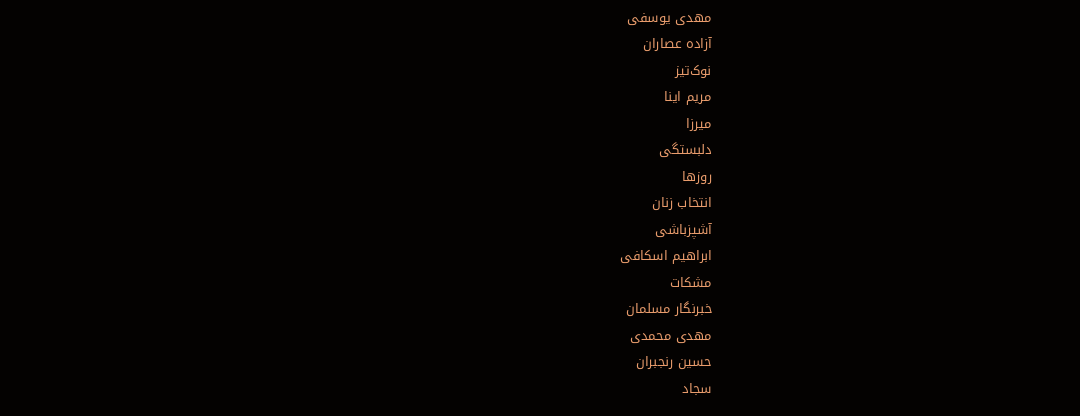مهدی یوسفی
آزاده عصاران
نوک‌تیز
مریم اينا
میرزا
دلبستگی
روزها
انتخاب زنان
آشپزباشی
ابراهیم اسکافی
مشکات
خبرنگار مسلمان
مهدی محمدی
حسین رنجبران
سجاد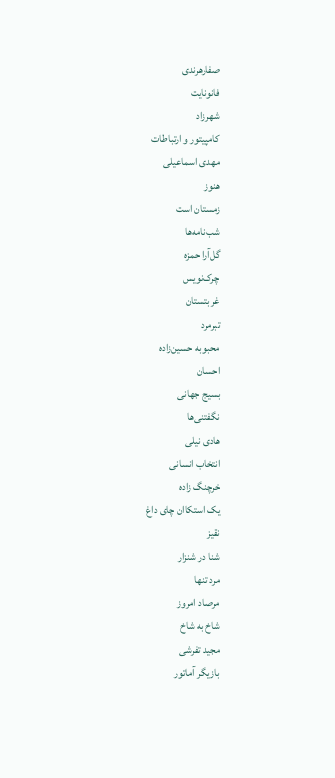صفارهرندی
فانونایت
شهرزاد
کامپیتور و ارتباطات
مهدی اسماعیلی
هنوز
زمستان است
شب‌نامه‌ها
گل‌آرا حمزه
چرک‌نویس
غربتستان
تبرمرد
محبوبه حسین‌زاده
احسان
بسیج جهانی
نگفتنی‌ها
هادی نیلی
انتخاب انسانی
خرچنگ زاده
یک استکاان چای داغ
نقیز
شنا در شنزار
مرد تنها
مرصاد امروز
شاخ به شاخ
مجید تفرشی
بازیگر آماتور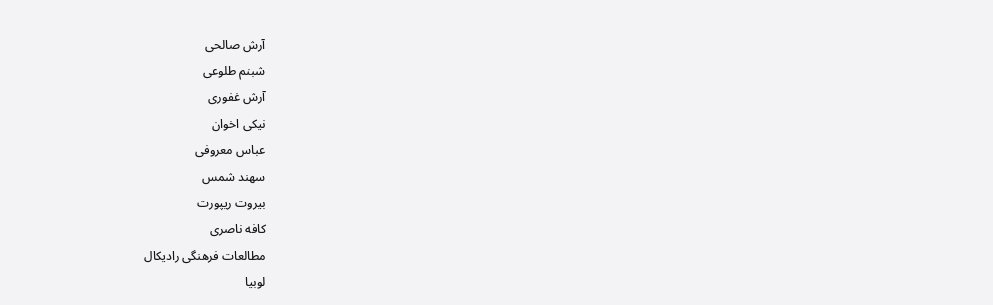آرش صالحی
شبنم طلوعی
آرش غفوری
نیکی اخوان
عباس معروفی
سهند شمس
بیروت ریپورت
کافه ناصری
مطالعات فرهنگی رادیکال
لوبيا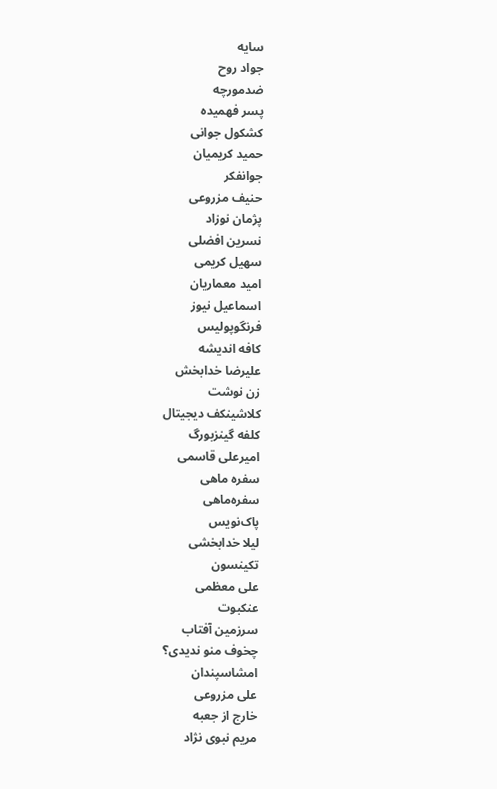سایه
جواد روح
ضدمورچه
پسر فهمیده
کشکول جوانی
حمید کریمیان
جوانفکر
حنیف مزروعی
پژمان نوزاد
نسرین افضلی
سهیل کریمی
امید معماریان
اسماعیل نیوز
فرنگوپولیس
کافه اندیشه
علیرضا خدابخش
زن نوشت
کلاشینکف دیجیتال
کلفه گینزبورگ
امیرعلی قاسمی
سفره ماهی
سفره‌ماهی
پاک‌نویس
لیلا خدابخشی
تکینسون
علی معظمی
عنکبوت
سرزمین آفتاب
چخوف منو نديدی؟
امشاسپندان
علی مزروعی
خارج از جعبه
مريم نبوی نژاد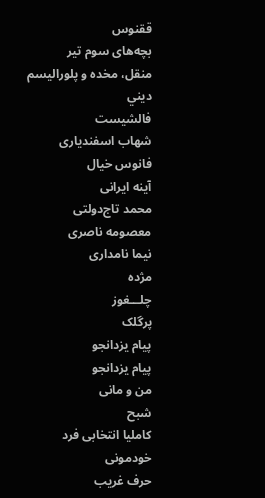ققنوس
بچه‌های سوم تیر
منقل، مخده و پلوراليسم ديني
فالشیست
شهاب اسفندیاری
فانوس خيال
آینه ایرانی
محمد تاج‌دولتی
معصومه ناصری
نیما نامداری
مژده
چلـــغوز
پرگلک
پیام یزدانجو
پیام یزدانجو
من و مانی
شبح
کاملیا انتخابی فرد
خودمونی
حرف غریب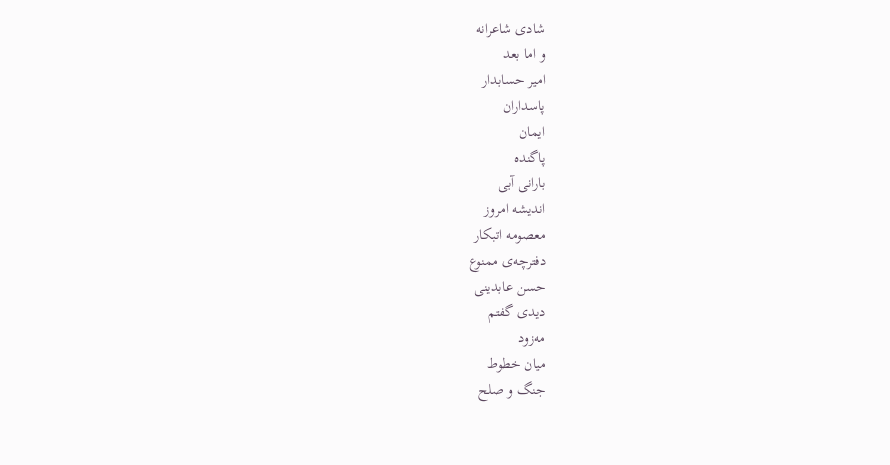شادی شاعرانه
و اما بعد
امير حسابدار
پاسداران
ایمان
پاگنده
بارانی آبی
اندیشه امروز
معصومه اتبکار
دفترچه‌ی ممنوع
حسن عابدینی
دیدی گفتم
مه‌زود
میان خطوط
جنگ و صلح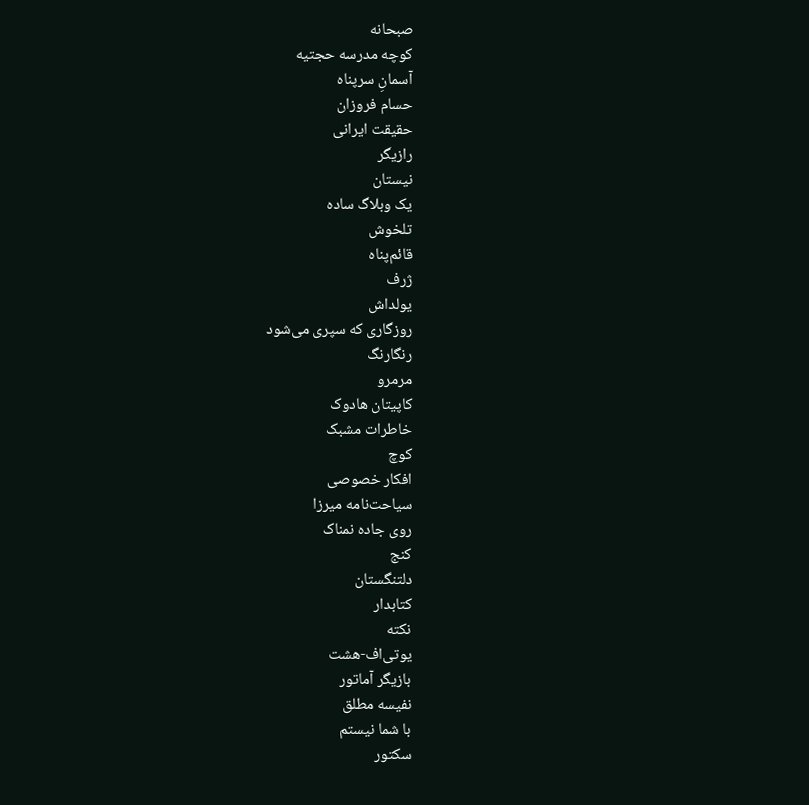صبحانه
کوچه مدرسه حجتیه
آسمانِ سرپناه
حسام فروزان
حقیقت ایرانی
رازیگر
نیستان
یک وبلاگ ساده
تلخوش
قائم‌پناه
ژرف
یولداش
روزگاری که سپری می‌شود
رنگارنگ
مرمرو
کاپیتان هادوک
خاطرات مشبک
کوچ
افکار خصوصی
سیاحت‌نامه میرزا
روی جاده نمناک
کنج
دلتنگستان
کتابدار
نکته
يوتی‌اف-هشت
بازيگر آماتور
نفیسه مطلق
با شما نيستم
سکتور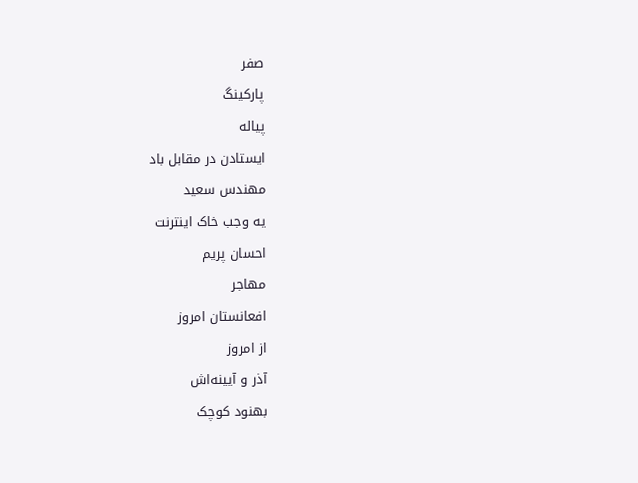صفر
پارکينگ
پياله
ايستادن در مقابل باد
مهندس سعيد
يه وجب خاک اينترنت
احسان پريم
مهاجر
افعانستان امروز
از امروز
آذر و آيينه‌اش
بهنود کوچک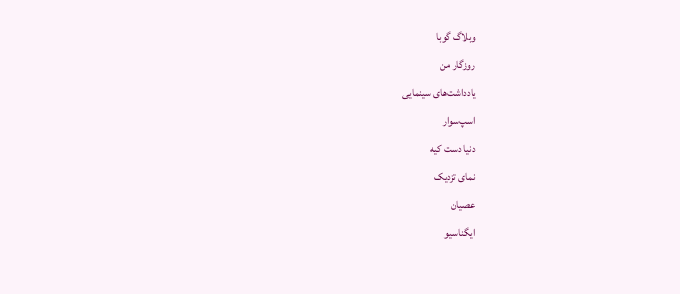وبلاگ گوبا
روزگار من
يادداشت‌های سينمايی
اسپ‌سوار
دنيا دست کيه
نمای تزديک
عصيان
ایگناسیو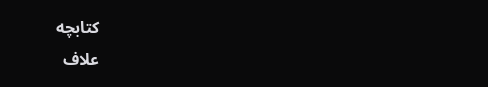کتابچه
علاف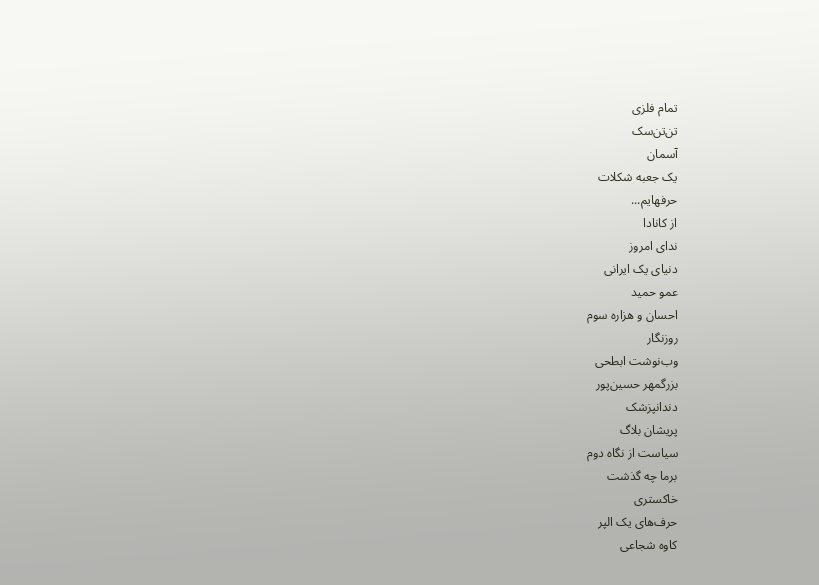تمام فلزی
تن‌تن‌سک
آسمان
یک جعبه شکلات
حرفهایم...
از کانادا
ندای امروز
دنيای يک ايرانی
عمو حميد
احسان و هزاره سوم
روزنگار
وب‌نوشت ابطحی
بزرگمهر حسین‌پور
دندانپزشک
پريشان بلاگ
سياست از نگاه دوم
برما چه گذشت
خاکستری
حرف‌های يک الپر
کاوه شجاعی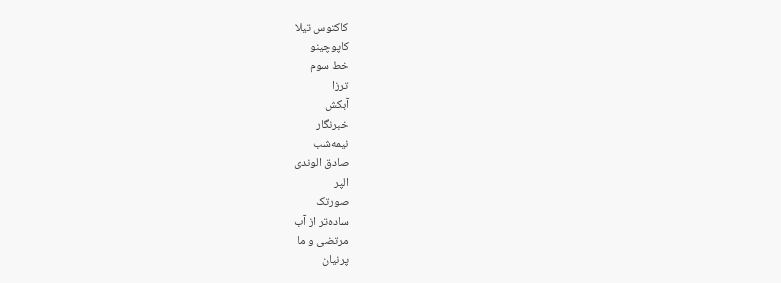کاکتوس تيلا
کاپوچينو
خط سوم
ترزا
آبکش
خبرنگار
نيمه‌شب
صادق الوندی
الپر
صورتک
ساده‌تر از آب
مرتضی و ما
پرنیان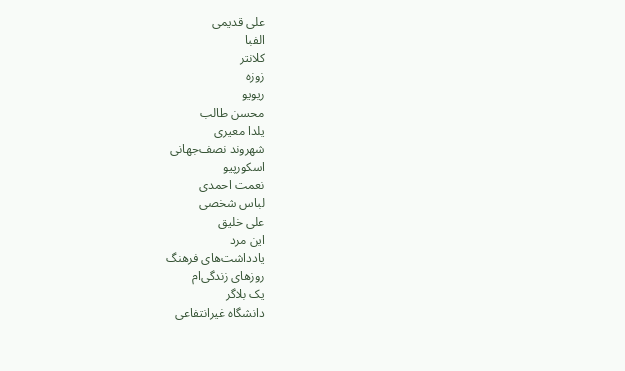علی قدیمی
الفبا
کلانتر
زوزه
ریویو
محسن طالب
یلدا معیری
شهروند نصف‌جهانی
اسکورپیو
نعمت احمدی
لباس شخصی
علی خلیق
این مرد
یادداشت‌های فرهنگ
روزهای زندگی‌ام
یک بلاگر
دانشگاه غیرانتفاعی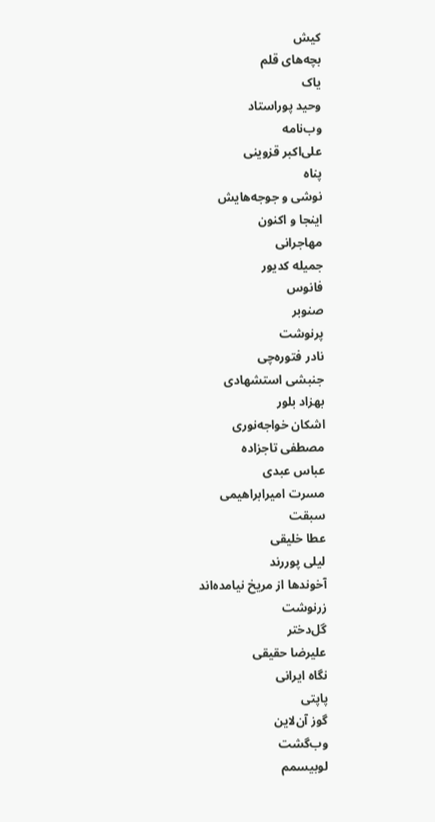کیش
بچه‌های قلم
یاک
وحید پوراستاد
وب‌نامه
علی‌اکبر قزوینی
پناه
نوشی و جوجه‌هایش
اینجا و اکنون
مهاجرانی
جمیله کدیور
فانوس
صنوبر
پرنوشت
نادر فتوره‌چی
جنبشی استشهادی
بهزاد بلور
اشکان خواجه‌نوری
مصطفی تاجزاده
عباس عبدی
مسرت امیرابراهیمی
سبقت
عطا خلیقی
لیلی پوررند
آخوندها از مریخ نیامده‌اند
زرنوشت
گل‌دختر
علیرضا حقیقی
نگاه ایرانی
پاپتی
گوز آن‌لاین
وب‌گشت
لوبیسمم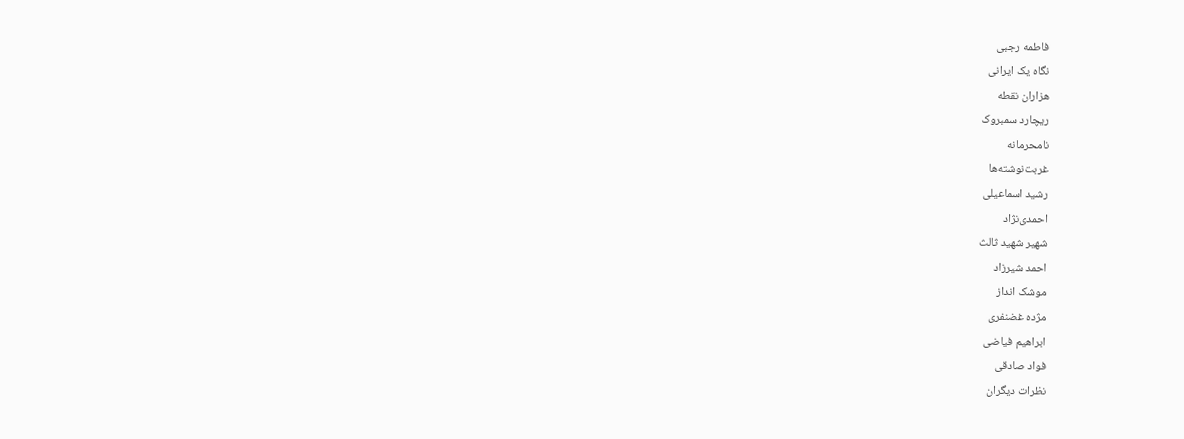فاطمه رجبی
نگاه یک ایرانی
هزاران نقطه
ریچارد سمبروک
نامحرمانه
غربت‌نوشته‌ها
رشید اسماعیلی
احمدی‌نژاد
شهیر شهید ثالث
احمد شیرزاد
موشک انداز
مژده غضنفری
ابراهیم فیاضی
فواد صادقی
نظرات ديگران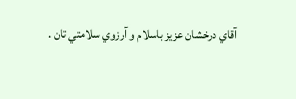آقاي درخشان عزيز باسلام و آرزوي سلامتي تان .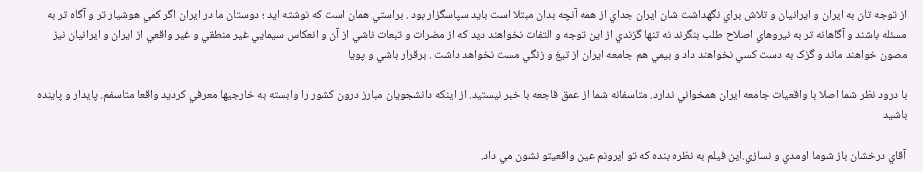از توجه تان به ايران و ايرانيان و تلاش براي نگهداشت شان ايران جداي از همه آنچه بدان مبتلا است بايد سپاسگزار بود . براستي همان است که نوشته ايد ؛ دوستان ما در ايران اگر کمي هوشيار تر و آگاه تر به مسئله باشند و آگاهانه تر به نيروهاي اصلاح طلب بنگرند نه تنها گزندي از اين توجه و التفات نخواهند ديد که از مضرات و تبعات ناشي از آن و انعکاس سيمايي غير منطقي و غير واقعي از ايران و ايرانيان نيز مصون خواهند ماند و گزک به دست کسي نخواهند داد و بيمي هم جامعه ايران از تيغ و زنگي مست نخواهد داشت . برقرار باشي و پويا

با درود نظر شما اصلا با واقعيات جامعه ايران همخواني ندارد. متاسفانه شما از عمق فاجعه با خبر نيستيد. از اينکه دانشجويان مبارز درون کشور را وابسته به خارجيها معرفي کرديد واقعا متاسفم. پايدار و پاينده باشيد

آقاي درخشان باز شوما اومدي و نسازي.اين فيلم به نظره بنده كه تو ايرونم عين واقعيتو نشون مي داد.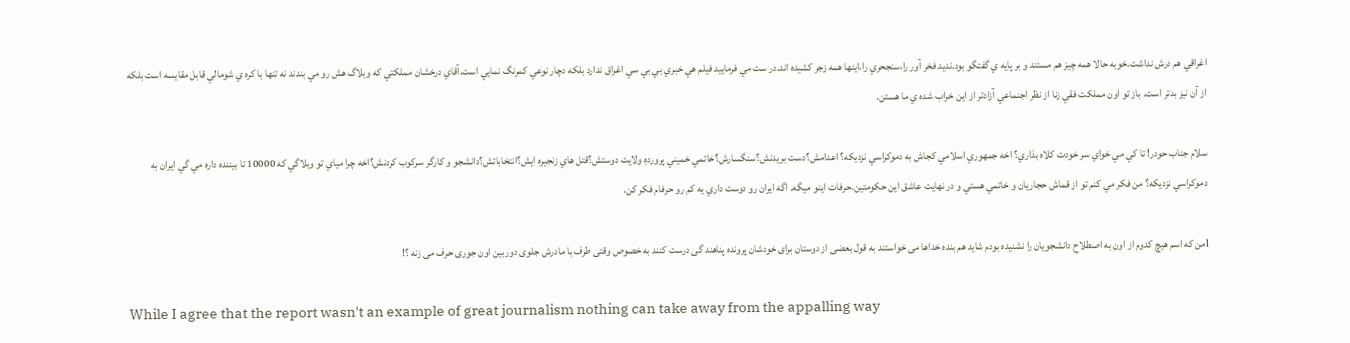اغراقي هم درش نداشت.خوبه حالا همه چيز هم مستند و بر پايه ي گفتگو بود.نديد فخر آور را،سنجحري را،اينها همه زجر كشيده اند.در ست مي فرماييد فيلم هي خبري بي بي سي اغراق ندارد بلكه دچار نوعي كمرنگ نمايي است.آقاي درخشان مملكتي كه وبلاگ هش رو مي بندند نه تنها با كره ي شومالي قابل مقايسه است بلكه از آن نيز بدتر است. باز تو اون مملكت فقي زنا از نظر اجنماعي آزادتر از اين خراب شده ي ما هستن.

سلام جناب حودر! تا كي مي خواي سر خودت كلاه بذاري؟ اخه جمهوري اسلامي كجاش به دموكراسي نزديكه؟ اعدامش؟دست بريدنش؟سنگسارش؟خاتمي خميني پروردهِ ولايت دوستش؟قتل هاي زنجيره ايش؟انتخاباتش؟دانشجو و كارگر سركوب كردنش؟اخه چرا مياي تو وبلاگي كه 10000 تا بيننده داره مي گي ايران به دموكراسي نزديكه؟ من فكر مي كنم تو از قماش حجاريان و خاتمي هستي و در نهايت عاشق اين حكومتين.حرفات اينو ميگه. اگه ايران رو دوست داري يه كم رو حرفام فكر كن.

lمن که اسم هیچ کدوم از اون به اصطلاح دانشجویان را نشنیده بودم شاید هم بنده خداها می خواستند به قول بعضی از دوستان برای خودشان پرونده پناهند گی درست کنند به خصوص وقتی طرف با مادرش جلوی دوربین اون جوری حرف می زنه ؟!

While I agree that the report wasn't an example of great journalism nothing can take away from the appalling way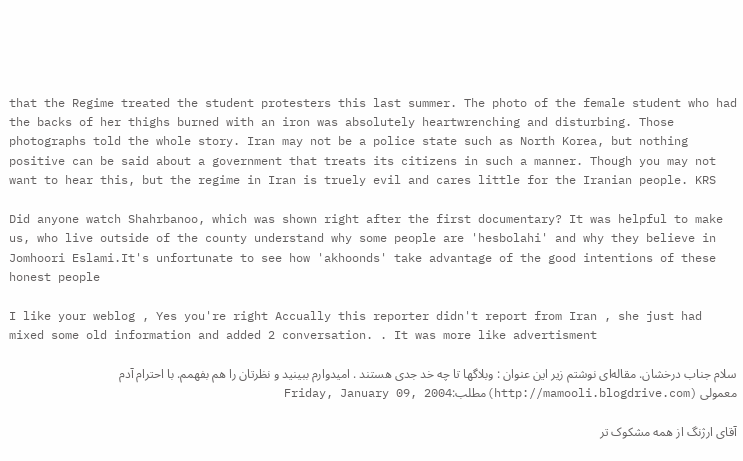that the Regime treated the student protesters this last summer. The photo of the female student who had the backs of her thighs burned with an iron was absolutely heartwrenching and disturbing. Those photographs told the whole story. Iran may not be a police state such as North Korea, but nothing positive can be said about a government that treats its citizens in such a manner. Though you may not want to hear this, but the regime in Iran is truely evil and cares little for the Iranian people. KRS

Did anyone watch Shahrbanoo, which was shown right after the first documentary? It was helpful to make us, who live outside of the county understand why some people are 'hesbolahi' and why they believe in Jomhoori Eslami.It's unfortunate to see how 'akhoonds' take advantage of the good intentions of these honest people

I like your weblog , Yes you're right Accually this reporter didn't report from Iran , she just had mixed some old information and added 2 conversation. . It was more like advertisment

سلام جناب درخشان. مقاله‌ای نوشتم زیر این عنوان : وبلاگها تا چه خد جدی هستند . امیدوارم ببینید و نظرتان را هم بفهمم. با احترام آدم معمولی (http://mamooli.blogdrive.com)مطلب:Friday, January 09, 2004

آقای ارژنگ از همه مشکوک تر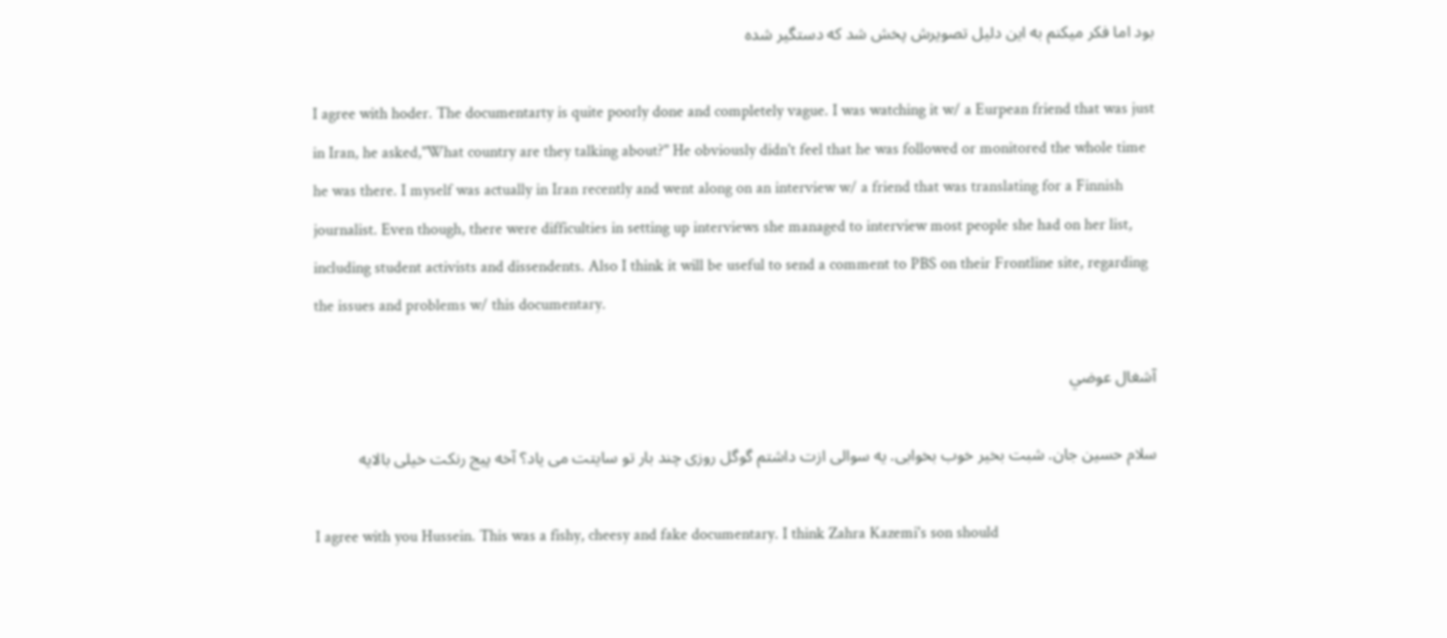بود اما فکر ميکنم به اين دليل تصويرش پخش شد که دستگير شده

I agree with hoder. The documentarty is quite poorly done and completely vague. I was watching it w/ a Eurpean friend that was just in Iran, he asked,"What country are they talking about?" He obviously didn't feel that he was followed or monitored the whole time he was there. I myself was actually in Iran recently and went along on an interview w/ a friend that was translating for a Finnish journalist. Even though, there were difficulties in setting up interviews she managed to interview most people she had on her list, including student activists and dissendents. Also I think it will be useful to send a comment to PBS on their Frontline site, regarding the issues and problems w/ this documentary.

آشغال عوضي

سلام حسین جان. شبت بخیر خوب بخوابی. یه سوالی ازت داشتم گوگل روزی چند بار تو سایتت می یاد؟ آخه پیج رنکت خیلی بالایه

I agree with you Hussein. This was a fishy, cheesy and fake documentary. I think Zahra Kazemi's son should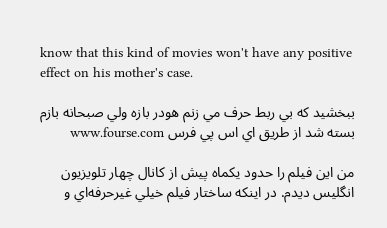know that this kind of movies won't have any positive effect on his mother's case.

ببخشيد كه بي ربط حرف مي زنم هودر بازه ولي صبحانه بازم بسته شد از طريق اي اس پي فرس www.fourse.com

من اين فيلم را حدود يکماه پيش از کانال چهار تلويزيون انگليس ديدم. در اينکه ساختار فيلم خيلي غيرحرفه‌اي و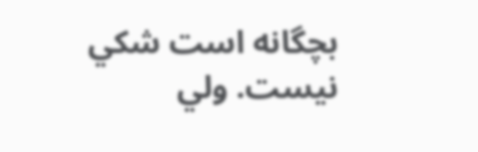بچگانه است شکي نيست. ولي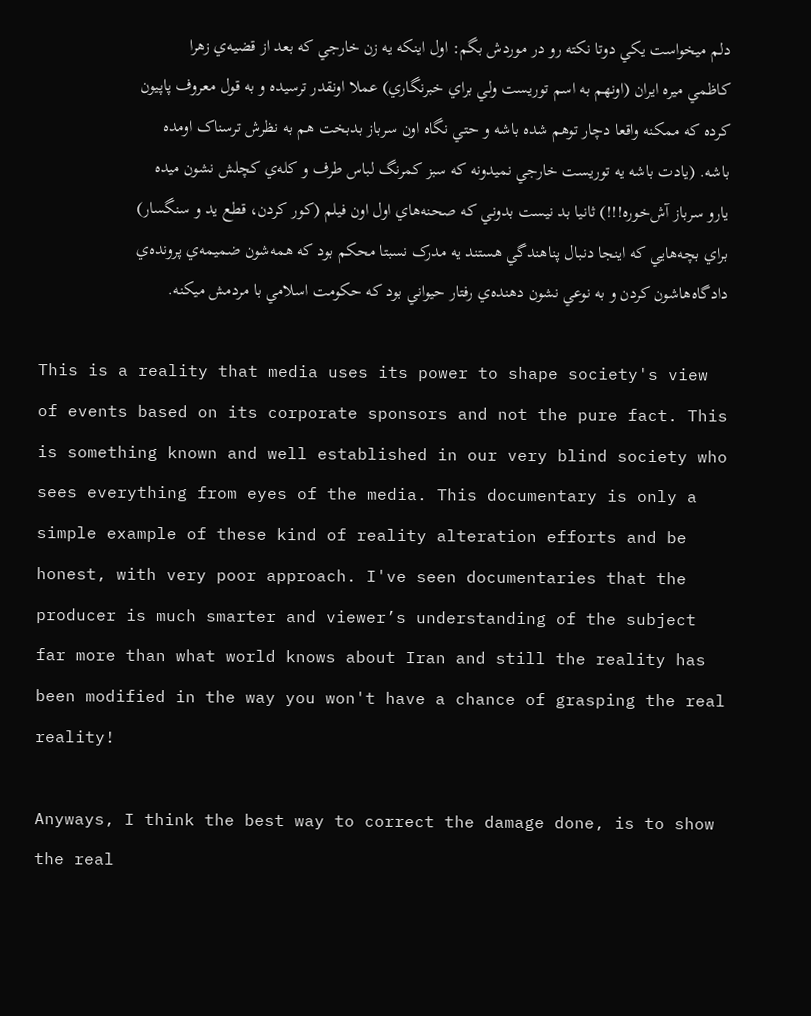دلم ميخواست يکي دوتا نکته رو در موردش بگم: اول اينکه يه زن خارجي که بعد از قضيه‌ي زهرا کاظمي ميره ايران (اونهم به اسم توريست ولي براي خبرنگاري) عملا اونقدر ترسيده و به قول معروف پاپيون کرده که ممکنه واقعا دچار توهم شده باشه و حتي نگاه اون سرباز بدبخت هم به نظرش ترسناک اومده باشه. (يادت باشه يه توريست خارجي نميدونه که سبز کمرنگ لباس طرف و کله‌ي کچلش نشون ميده يارو سرباز آش‌خوره!!!) ثانيا بد نيست بدوني که صحنه‌هاي اول اون فيلم (کور کردن، قطع يد و سنگسار) براي بچه‌هايي که اينجا دنبال پناهندگي هستند يه مدرک نسبتا محکم بود که همه‌شون ضميمه‌ي پرونده‌ي دادگاه‌هاشون کردن و به نوعي نشون دهنده‌ي رفتار حيواني بود که حکومت اسلامي با مردمش ميکنه.

This is a reality that media uses its power to shape society's view of events based on its corporate sponsors and not the pure fact. This is something known and well established in our very blind society who sees everything from eyes of the media. This documentary is only a simple example of these kind of reality alteration efforts and be honest, with very poor approach. I've seen documentaries that the producer is much smarter and viewer’s understanding of the subject far more than what world knows about Iran and still the reality has been modified in the way you won't have a chance of grasping the real reality!

Anyways, I think the best way to correct the damage done, is to show the real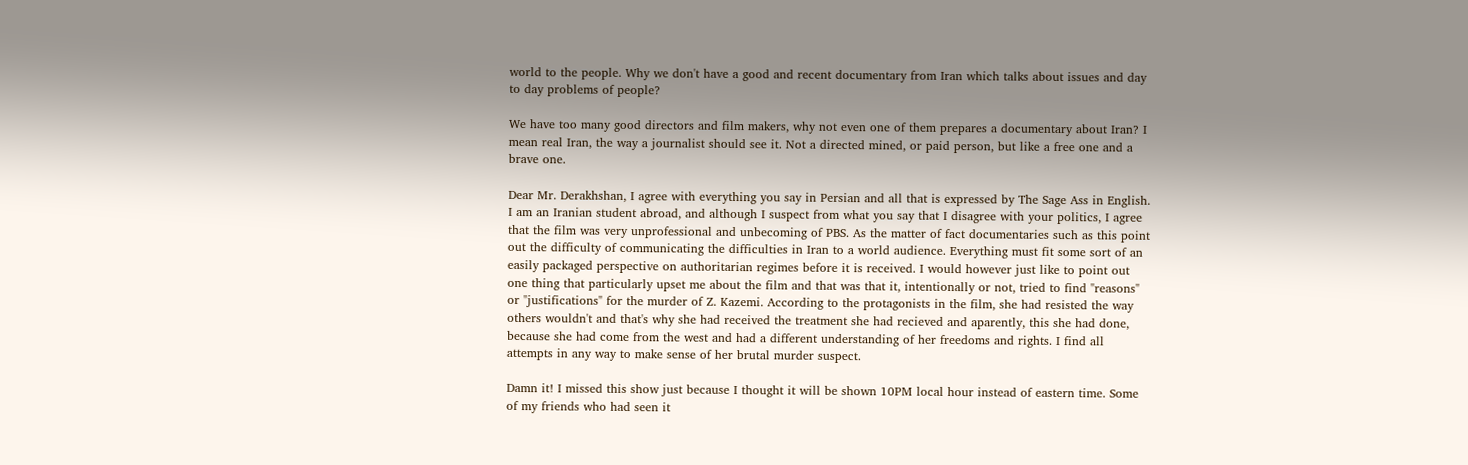world to the people. Why we don't have a good and recent documentary from Iran which talks about issues and day to day problems of people?

We have too many good directors and film makers, why not even one of them prepares a documentary about Iran? I mean real Iran, the way a journalist should see it. Not a directed mined, or paid person, but like a free one and a brave one.

Dear Mr. Derakhshan, I agree with everything you say in Persian and all that is expressed by The Sage Ass in English. I am an Iranian student abroad, and although I suspect from what you say that I disagree with your politics, I agree that the film was very unprofessional and unbecoming of PBS. As the matter of fact documentaries such as this point out the difficulty of communicating the difficulties in Iran to a world audience. Everything must fit some sort of an easily packaged perspective on authoritarian regimes before it is received. I would however just like to point out one thing that particularly upset me about the film and that was that it, intentionally or not, tried to find "reasons" or "justifications" for the murder of Z. Kazemi. According to the protagonists in the film, she had resisted the way others wouldn't and that's why she had received the treatment she had recieved and aparently, this she had done, because she had come from the west and had a different understanding of her freedoms and rights. I find all attempts in any way to make sense of her brutal murder suspect.

Damn it! I missed this show just because I thought it will be shown 10PM local hour instead of eastern time. Some of my friends who had seen it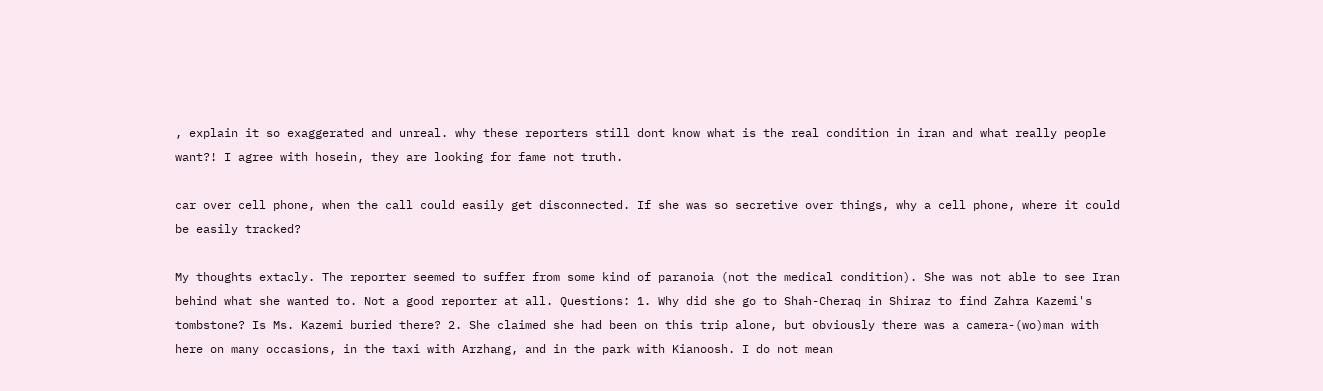, explain it so exaggerated and unreal. why these reporters still dont know what is the real condition in iran and what really people want?! I agree with hosein, they are looking for fame not truth.

car over cell phone, when the call could easily get disconnected. If she was so secretive over things, why a cell phone, where it could be easily tracked?

My thoughts extacly. The reporter seemed to suffer from some kind of paranoia (not the medical condition). She was not able to see Iran behind what she wanted to. Not a good reporter at all. Questions: 1. Why did she go to Shah-Cheraq in Shiraz to find Zahra Kazemi's tombstone? Is Ms. Kazemi buried there? 2. She claimed she had been on this trip alone, but obviously there was a camera-(wo)man with here on many occasions, in the taxi with Arzhang, and in the park with Kianoosh. I do not mean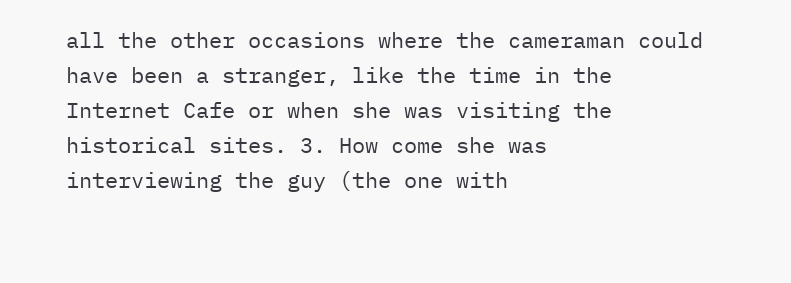all the other occasions where the cameraman could have been a stranger, like the time in the Internet Cafe or when she was visiting the historical sites. 3. How come she was interviewing the guy (the one with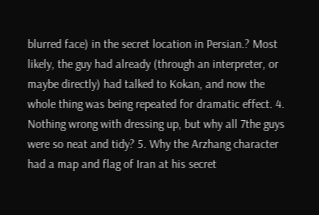blurred face) in the secret location in Persian.? Most likely, the guy had already (through an interpreter, or maybe directly) had talked to Kokan, and now the whole thing was being repeated for dramatic effect. 4. Nothing wrong with dressing up, but why all 7the guys were so neat and tidy? 5. Why the Arzhang character had a map and flag of Iran at his secret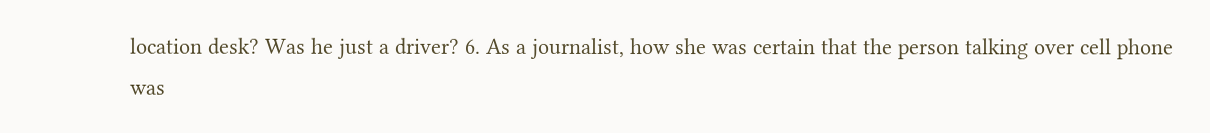location desk? Was he just a driver? 6. As a journalist, how she was certain that the person talking over cell phone was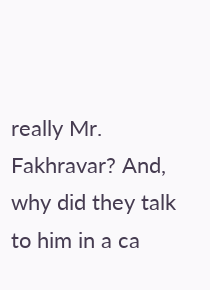really Mr. Fakhravar? And, why did they talk to him in a ca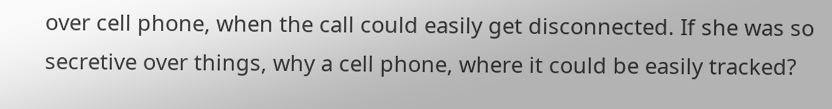over cell phone, when the call could easily get disconnected. If she was so secretive over things, why a cell phone, where it could be easily tracked?